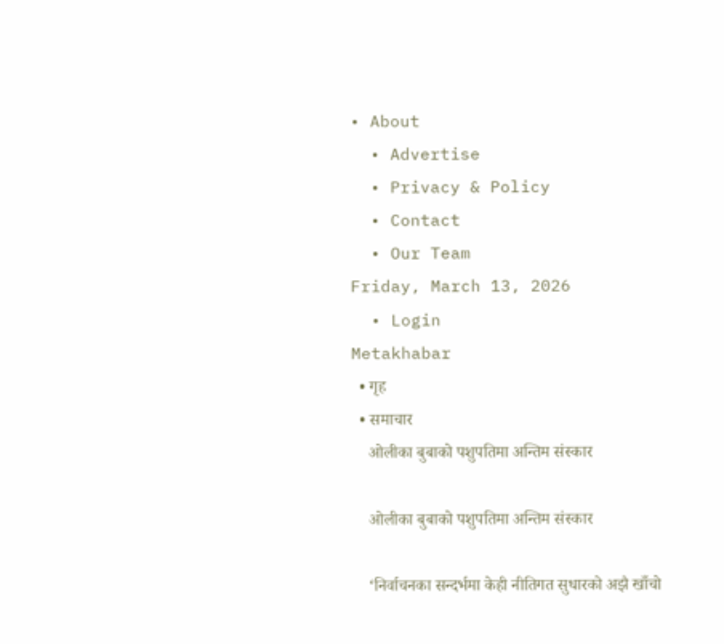• About
  • Advertise
  • Privacy & Policy
  • Contact
  • Our Team
Friday, March 13, 2026
  • Login
Metakhabar
  • गृह
  • समाचार
    ओलीका बुबाको पशुपतिमा अन्तिम संस्कार

    ओलीका बुबाको पशुपतिमा अन्तिम संस्कार

    ‘निर्वाचनका सन्दर्भमा केही नीतिगत सुधारको अझै खाँचो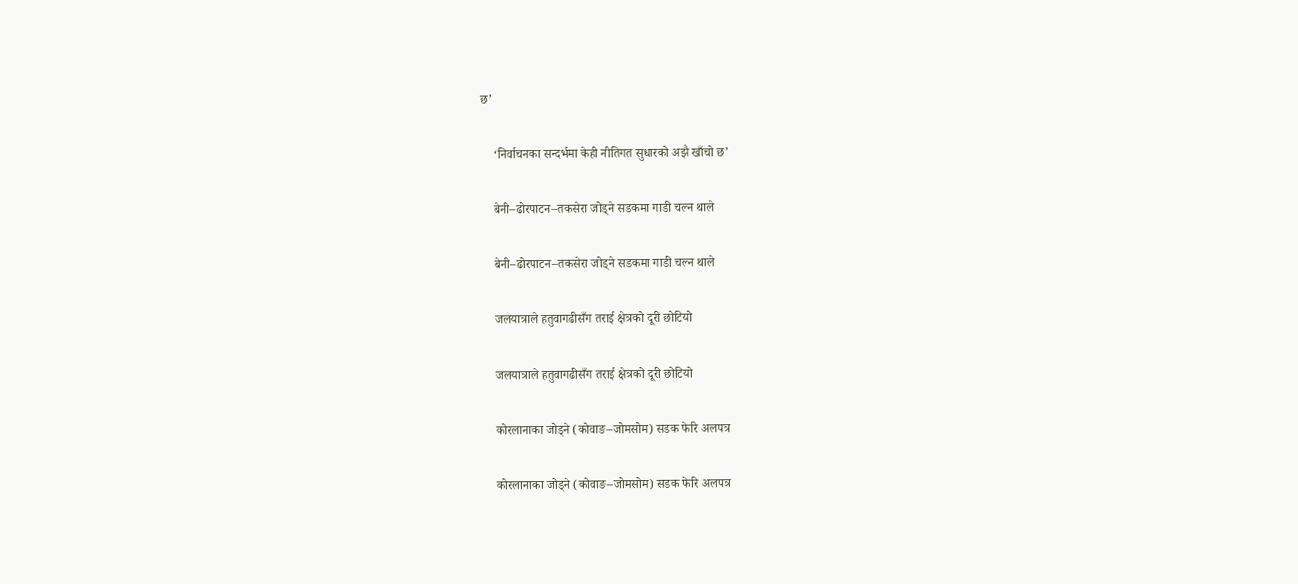छ’

    ‘निर्वाचनका सन्दर्भमा केही नीतिगत सुधारको अझै खाँचो छ’

    बेनी–ढोरपाटन–तकसेरा जोड्ने सडकमा गाडी चल्न थाले

    बेनी–ढोरपाटन–तकसेरा जोड्ने सडकमा गाडी चल्न थाले

    जलयात्राले हतुवागढीसँग तराई क्षेत्रको दूरी छोटियो

    जलयात्राले हतुवागढीसँग तराई क्षेत्रको दूरी छोटियो

    कोरलानाका जोड्ने (कोवाङ–जोमसोम) सडक फेरि अलपत्र

    कोरलानाका जोड्ने (कोवाङ–जोमसोम) सडक फेरि अलपत्र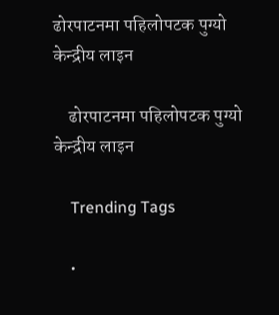ढोरपाटनमा पहिलोपटक पुग्यो केन्द्रीय लाइन

    ढोरपाटनमा पहिलोपटक पुग्यो केन्द्रीय लाइन

    Trending Tags

    •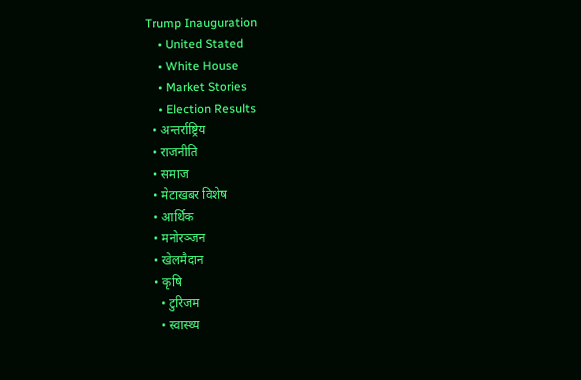Trump Inauguration
    • United Stated
    • White House
    • Market Stories
    • Election Results
  • अन्तर्राष्ट्रिय
  • राजनीति
  • समाज
  • मेटाखबर विशेष
  • आर्थिक
  • मनोरञ्जन
  • खेलमैदान
  • कृषि
    • टुरिजम
    • स्वास्थ्य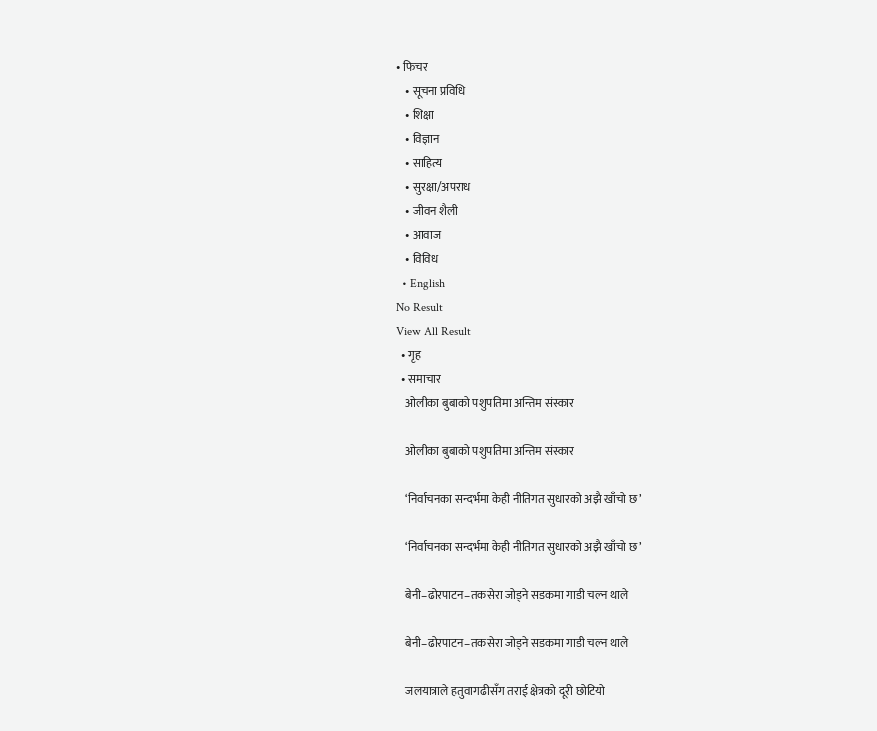• फिचर
    • सूचना प्रविधि
    • शिक्षा
    • विज्ञान
    • साहित्य
    • सुरक्षा/अपराध
    • जीवन शैली
    • आवाज
    • विविध
  • English
No Result
View All Result
  • गृह
  • समाचार
    ओलीका बुबाको पशुपतिमा अन्तिम संस्कार

    ओलीका बुबाको पशुपतिमा अन्तिम संस्कार

    ‘निर्वाचनका सन्दर्भमा केही नीतिगत सुधारको अझै खाँचो छ’

    ‘निर्वाचनका सन्दर्भमा केही नीतिगत सुधारको अझै खाँचो छ’

    बेनी–ढोरपाटन–तकसेरा जोड्ने सडकमा गाडी चल्न थाले

    बेनी–ढोरपाटन–तकसेरा जोड्ने सडकमा गाडी चल्न थाले

    जलयात्राले हतुवागढीसँग तराई क्षेत्रको दूरी छोटियो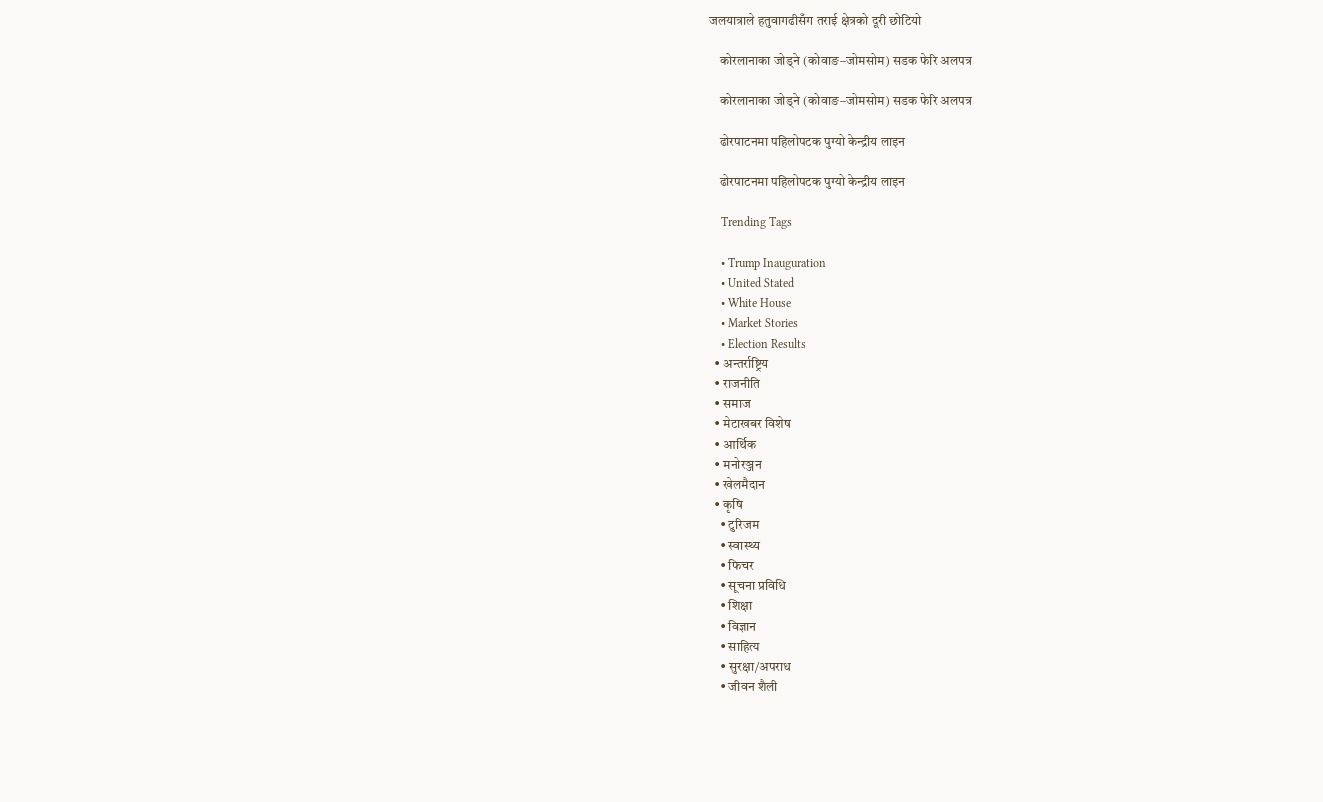जलयात्राले हतुवागढीसँग तराई क्षेत्रको दूरी छोटियो

    कोरलानाका जोड्ने (कोवाङ–जोमसोम) सडक फेरि अलपत्र

    कोरलानाका जोड्ने (कोवाङ–जोमसोम) सडक फेरि अलपत्र

    ढोरपाटनमा पहिलोपटक पुग्यो केन्द्रीय लाइन

    ढोरपाटनमा पहिलोपटक पुग्यो केन्द्रीय लाइन

    Trending Tags

    • Trump Inauguration
    • United Stated
    • White House
    • Market Stories
    • Election Results
  • अन्तर्राष्ट्रिय
  • राजनीति
  • समाज
  • मेटाखबर विशेष
  • आर्थिक
  • मनोरञ्जन
  • खेलमैदान
  • कृषि
    • टुरिजम
    • स्वास्थ्य
    • फिचर
    • सूचना प्रविधि
    • शिक्षा
    • विज्ञान
    • साहित्य
    • सुरक्षा/अपराध
    • जीवन शैली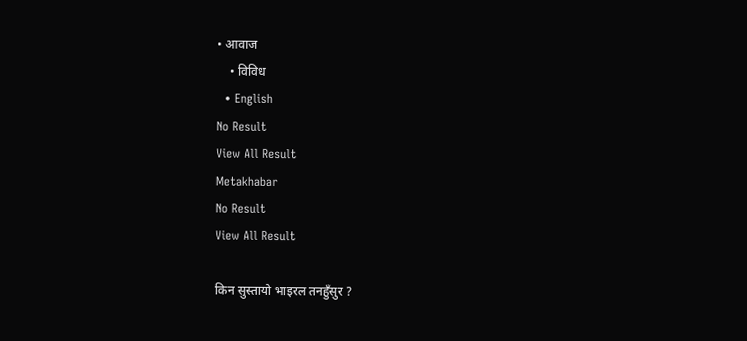• आवाज
    • विविध
  • English
No Result
View All Result
Metakhabar
No Result
View All Result

किन सुस्तायो भाइरल तनहुँसुर ?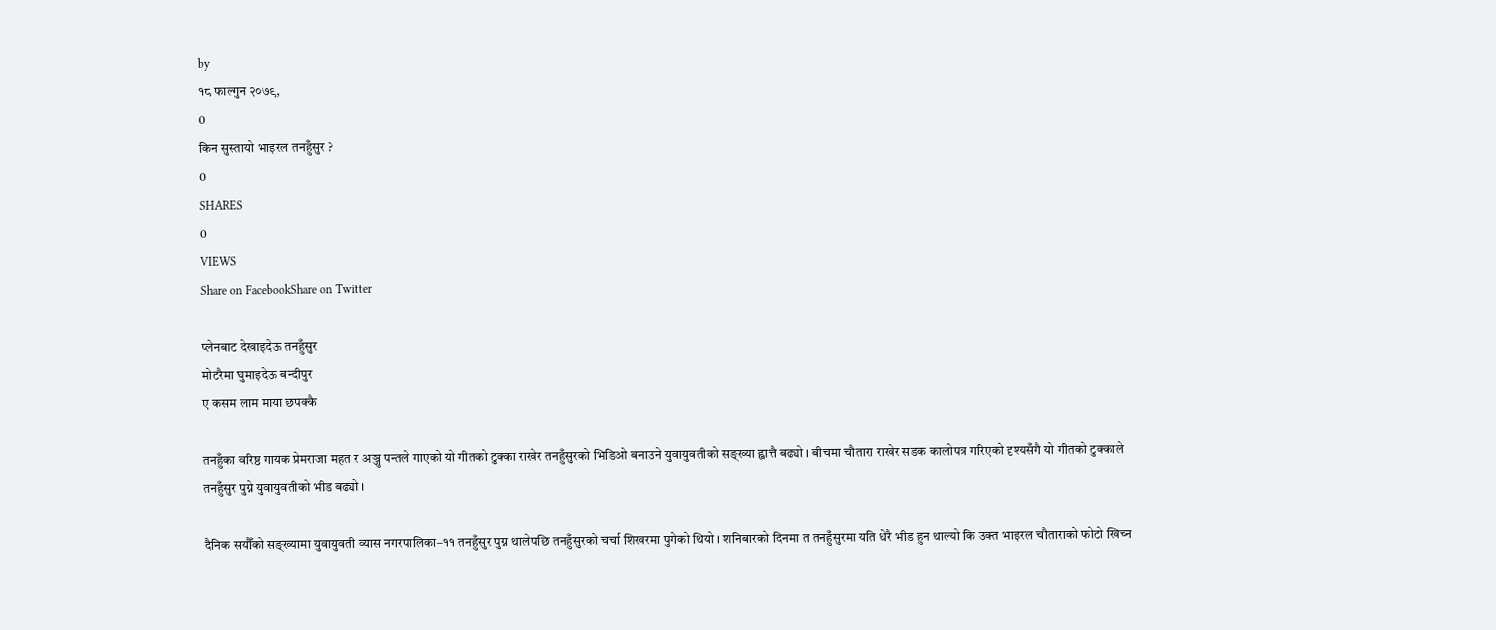by
१८ फाल्गुन २०७९,
0
किन सुस्तायो भाइरल तनहुँसुर ?
0
SHARES
0
VIEWS
Share on FacebookShare on Twitter

प्लेनबाट देखाइदेऊ तनहुँसुर
मोटरैमा घुमाइदेऊ बन्दीपुर
ए कसम लाम माया छपक्कै

तनहुँका वरिष्ठ गायक प्रेमराजा महत र अञ्जु पन्तले गाएको यो गीतको टुक्का राखेर तनहुँसुरको भिडिओ बनाउने युवायुवतीको सङ्ख्या ह्वात्तै बढ्यो । बीचमा चौतारा राखेर सडक कालोपत्र गरिएको दृश्यसँगै यो गीतको टुक्काले तनहुँसुर पुग्ने युवायुवतीको भीड बढ्यो ।

दैनिक सयौँको सङ्ख्यामा युवायुवती व्यास नगरपालिका–११ तनहुँसुर पुग्न थालेपछि तनहुँसुरको चर्चा शिखरमा पुगेको थियो । शनिबारको दिनमा त तनहुँसुरमा यति धेरै भीड हुन थाल्यो कि उक्त भाइरल चौताराको फोटो खिच्न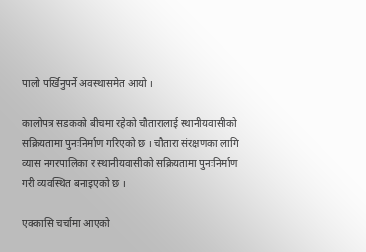पालो पर्खिनुपर्ने अवस्थासमेत आयो ।

कालोपत्र सडकको बीचमा रहेको चौतारालाई स्थानीयवासीको सक्रियतामा पुनःनिर्माण गरिएको छ । चौतारा संरक्षणका लागि व्यास नगरपालिका र स्थानीयवासीको सक्रियतामा पुनःनिर्माण गरी व्यवस्थित बनाइएको छ ।

एक्कासि चर्चामा आएको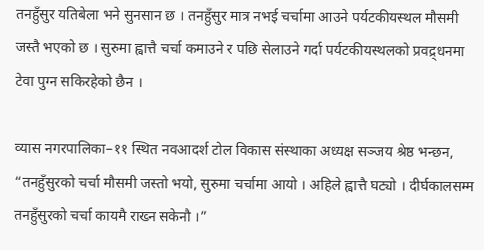तनहुँसुर यतिबेला भने सुनसान छ । तनहुँसुर मात्र नभई चर्चामा आउने पर्यटकीयस्थल मौसमी जस्तै भएको छ । सुरुमा ह्वात्तै चर्चा कमाउने र पछि सेलाउने गर्दा पर्यटकीयस्थलको प्रवद्र्धनमा टेवा पुग्न सकिरहेको छैन ।

व्यास नगरपालिका–११ स्थित नवआदर्श टोल विकास संस्थाका अध्यक्ष सञ्जय श्रेष्ठ भन्छन, “तनहुँसुरको चर्चा मौसमी जस्तो भयो, सुरुमा चर्चामा आयो । अहिले ह्वात्तै घट्यो । दीर्घकालसम्म तनहुँसुरको चर्चा कायमै राख्न सकेनौ ।”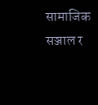सामाजिक सञ्जाल र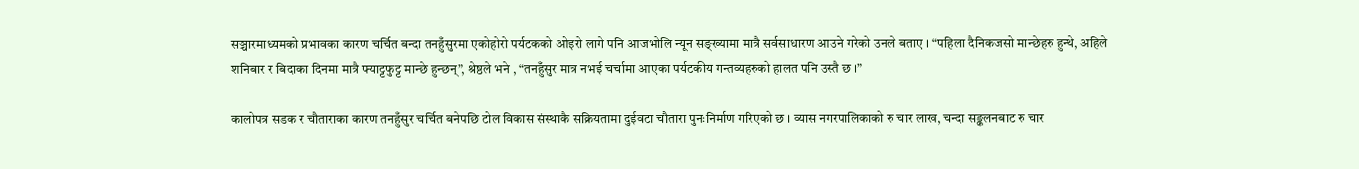सञ्चारमाध्यमको प्रभावका कारण चर्चित बन्दा तनहुँसुरमा एकोहोरो पर्यटकको ओइरो लागे पनि आजभोलि न्यून सङ्ख्यामा मात्रै सर्वसाधारण आउने गरेको उनले बताए । “पहिला दैनिकजसो मान्छेहरु हुन्थे, अहिले शनिबार र बिदाका दिनमा मात्रै फ्याट्टफुट्ट मान्छे हुन्छन्”, श्रेष्ठले भने , “तनहुँसुर मात्र नभई चर्चामा आएका पर्यटकीय गन्तव्यहरुको हालत पनि उस्तै छ ।”

कालोपत्र सडक र चौताराका कारण तनहुँसुर चर्चित बनेपछि टोल विकास संस्थाकै सक्रियतामा दुईवटा चौतारा पुनःनिर्माण गरिएको छ । व्यास नगरपालिकाको रु चार लाख, चन्दा सङ्कलनबाट रु चार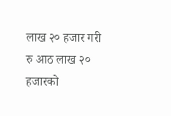लाख २० हजार गरी रु आठ लाख २० हजारको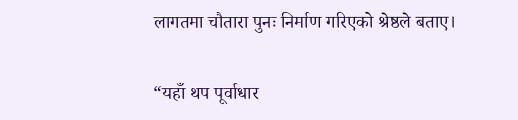लागतमा चौतारा पुनः निर्माण गरिएको श्रेष्ठले बताए।

“यहाँ थप पूर्वाधार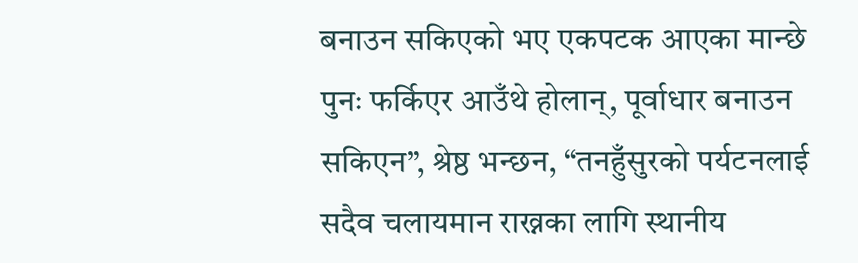बनाउन सकिएको भए एकपटक आएका मान्छे पुनः फर्किएर आउँथे होलान्, पूर्वाधार बनाउन सकिएन”, श्रेष्ठ भन्छन, “तनहुँसुरको पर्यटनलाई सदैव चलायमान राख्नका लागि स्थानीय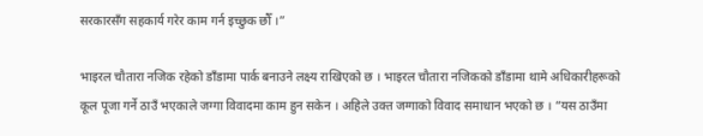सरकारसँग सहकार्य गरेर काम गर्न इच्छुक छौँ ।”

भाइरल चौतारा नजिक रहेको डाँडामा पार्क बनाउने लक्ष्य राखिएको छ । भाइरल चौतारा नजिकको डाँडामा थामे अधिकारीहरूको कूल पूजा गर्ने ठाउँ भएकाले जग्गा विवादमा काम हुन सकेन । अहिले उक्त जग्गाको विवाद समाधान भएको छ । “यस ठाउँमा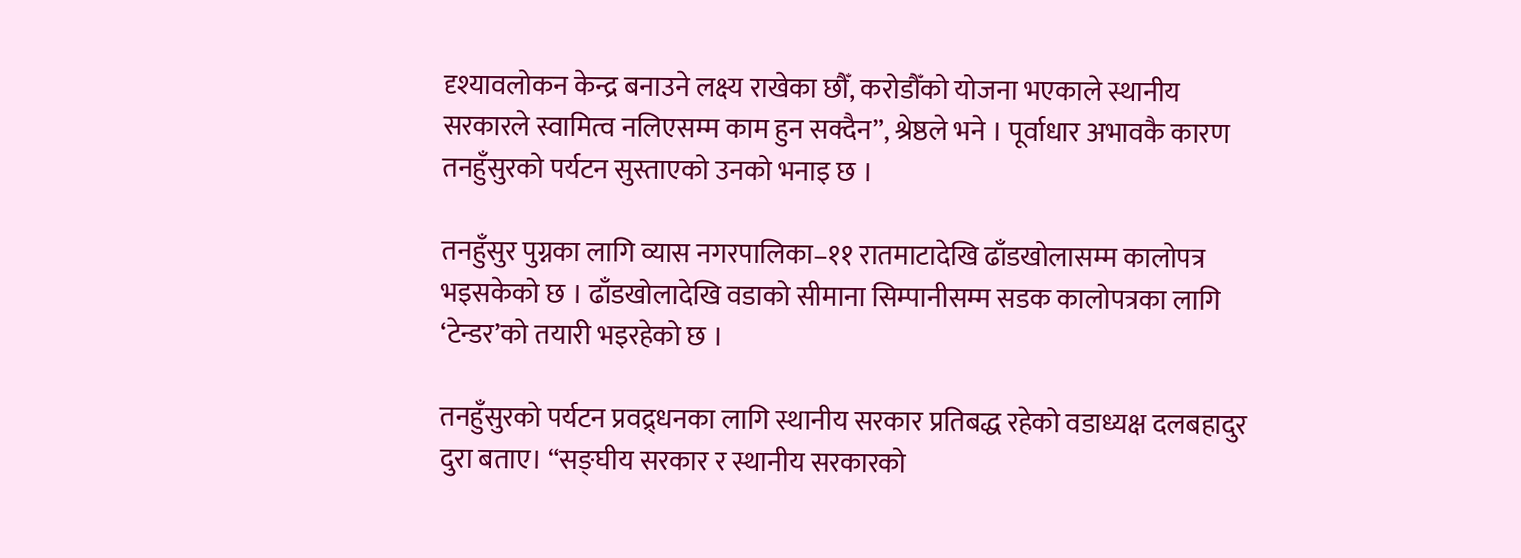दृश्यावलोकन केन्द्र बनाउने लक्ष्य राखेका छौँ, करोडौँको योजना भएकाले स्थानीय सरकारले स्वामित्व नलिएसम्म काम हुन सक्दैन”, श्रेष्ठले भने । पूर्वाधार अभावकै कारण तनहुँसुरको पर्यटन सुस्ताएको उनको भनाइ छ ।

तनहुँसुर पुग्नका लागि व्यास नगरपालिका–११ रातमाटादेखि ढाँडखोलासम्म कालोपत्र भइसकेको छ । ढाँडखोलादेखि वडाको सीमाना सिम्पानीसम्म सडक कालोपत्रका लागि ‘टेन्डर’को तयारी भइरहेको छ ।

तनहुँसुरको पर्यटन प्रवद्र्धनका लागि स्थानीय सरकार प्रतिबद्ध रहेको वडाध्यक्ष दलबहादुर दुरा बताए। “सङ्घीय सरकार र स्थानीय सरकारको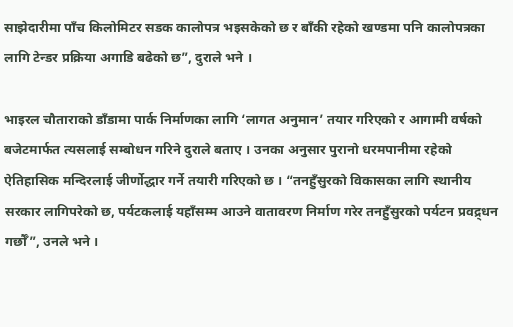साझेदारीमा पाँच किलोमिटर सडक कालोपत्र भइसकेको छ र बाँकी रहेको खण्डमा पनि कालोपत्रका लागि टेन्डर प्रक्रिया अगाडि बढेको छ”, दुराले भने ।

भाइरल चौताराको डाँडामा पार्क निर्माणका लागि ‘लागत अनुमान’ तयार गरिएको र आगामी वर्षको बजेटमार्फत त्यसलाई सम्बोधन गरिने दुराले बताए । उनका अनुसार पुरानो धरमपानीमा रहेको ऐतिहासिक मन्दिरलाई जीर्णोद्धार गर्ने तयारी गरिएको छ । “तनहुँसुरको विकासका लागि स्थानीय सरकार लागिपरेको छ, पर्यटकलाई यहाँसम्म आउने वातावरण निर्माण गरेर तनहुँसुरको पर्यटन प्रवद्र्धन गर्छौँ”, उनले भने ।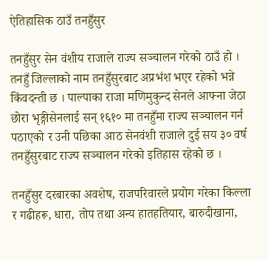ऐतिहासिक ठाउँ तनहुँसुर

तनहुँसुर सेन वंशीय राजाले राज्य सञ्चालन गरेको ठाउँ हो । तनहुँ जिल्लाको नाम तनहुँसुरबाट अप्रभंश भएर रहेको भन्ने किंवदन्ती छ । पाल्पाका राजा मणिमुकुन्द सेनले आफ्ना जेठा छोरा भृङ्गीसेनलाई सन् १६१० मा तनहुँमा राज्य सञ्चालन गर्न पठाएको र उनी पछिका आठ सेनवंशी राजाले दुई सय ३० वर्ष तनहुँसुरबाट राज्य सञ्चालन गरेको इतिहास रहेको छ ।

तनहुँसुर दरबारका अवशेष, राजपरिवारले प्रयोग गरेका किल्ला र गढीहरू, धारा, तोप तथा अन्य हातहतियार, बारुदीखाना,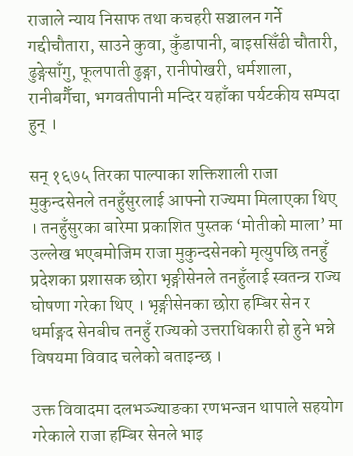राजाले न्याय निसाफ तथा कचहरी सञ्चालन गर्ने गद्दीचौतारा, साउने कुवा, कुँडापानी, बाइससिँढी चौतारी, ढुङ्गेसाँगु, फूलपाती ढुङ्गा, रानीपोखरी, धर्मशाला, रानीबगैँचा, भगवतीपानी मन्दिर यहाँका पर्यटकीय सम्पदा हुन् ।

सन् १६७५ तिरका पाल्पाका शक्तिशाली राजा मुकुन्दसेनले तनहुँसुरलाई आफ्नो राज्यमा मिलाएका थिए । तनहुँसुरका बारेमा प्रकाशित पुस्तक ‘मोतीको माला’ मा उल्लेख भएबमोजिम राजा मुकुन्दसेनको मृत्युपछि तनहुँ प्रदेशका प्रशासक छोरा भृङ्गीसेनले तनहुँलाई स्वतन्त्र राज्य घोषणा गरेका थिए । भृङ्गीसेनका छोरा हम्बिर सेन र धर्माङ्गद सेनबीच तनहुँ राज्यको उत्तराधिकारी हो हुने भन्ने विषयमा विवाद चलेको बताइन्छ ।

उक्त विवादमा दलभञ्ज्याङका रणभन्जन थापाले सहयोग गरेकाले राजा हम्बिर सेनले भाइ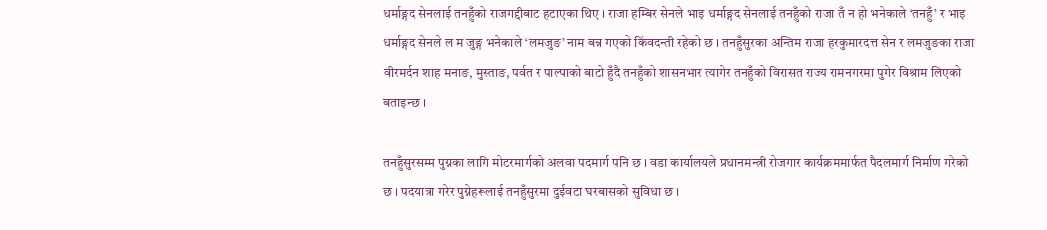धर्माङ्गद सेनलाई तनहुँको राजगद्दीबाट हटाएका थिए । राजा हम्बिर सेनले भाइ धर्माङ्गद सेनलाई तनहुँको राजा तँ न हो भनेकाले ‘तनहुँ’ र भाइ धर्माङ्गद सेनले ल म जुङ्ग भनेकाले ‘लमजुङ’ नाम बन्न गएको किंवदन्ती रहेको छ । तनहुँसुरका अन्तिम राजा हरकुमारदत्त सेन र लमजुङका राजा वीरमर्दन शाह मनाङ, मुस्ताङ, पर्वत र पाल्पाको बाटो हुँदै तनहुँको शासनभार त्यागेर तनहुँको विरासत राज्य रामनगरमा पुगेर विश्राम लिएको बताइन्छ ।

तनहुँसुरसम्म पुग्नका लागि मोटरमार्गको अलवा पदमार्ग पनि छ । वडा कार्यालयले प्रधानमन्त्री रोजगार कार्यक्रममार्फत पैदलमार्ग निर्माण गरेको छ । पदयात्रा गरेर पुग्नेहरूलाई तनहुँसुरमा दुईवटा घरबासको सुविधा छ ।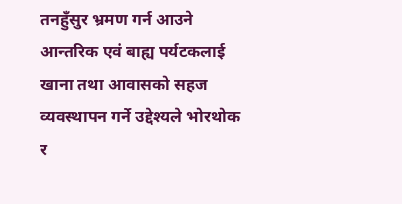तनहुँसुर भ्रमण गर्न आउने आन्तरिक एवं बाह्य पर्यटकलाई खाना तथा आवासको सहज व्यवस्थापन गर्ने उद्देश्यले भोरथोक र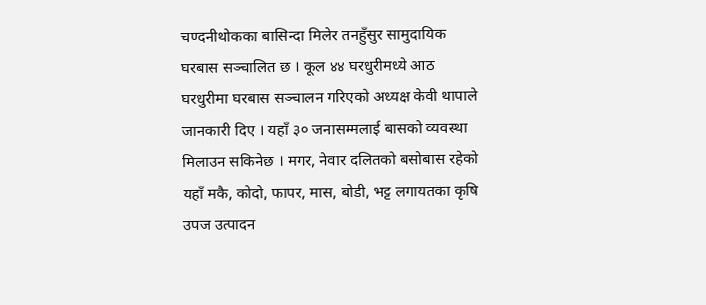चण्दनीथोकका बासिन्दा मिलेर तनहुँसुर सामुदायिक घरबास सञ्चालित छ । कूल ४४ घरधुरीमध्ये आठ घरधुरीमा घरबास सञ्चालन गरिएको अध्यक्ष केवी थापाले जानकारी दिए । यहाँ ३० जनासम्मलाई बासको व्यवस्था मिलाउन सकिनेछ । मगर, नेवार दलितको बसोबास रहेको यहाँ मकै, कोदो, फापर, मास, बोडी, भट्ट लगायतका कृषि उपज उत्पादन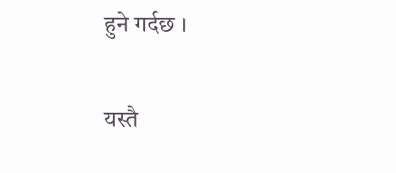हुने गर्दछ ।

यस्तै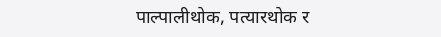पाल्पालीथोक, पत्यारथोक र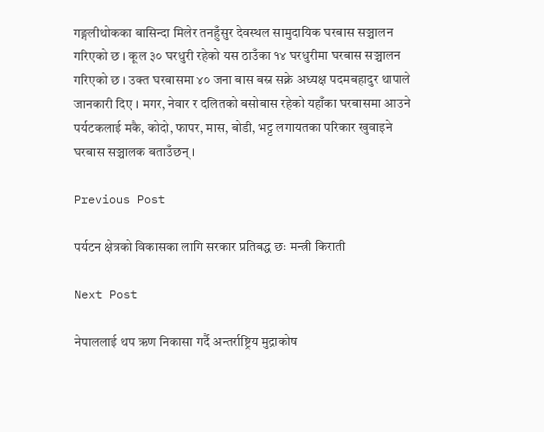गङ्गलीथोकका बासिन्दा मिलेर तनहुँसुर देवस्थल सामुदायिक घरबास सञ्चालन गरिएको छ । कूल ३० घरधुरी रहेको यस ठाउँका १४ घरधुरीमा घरबास सञ्चालन गरिएको छ । उक्त घरबासमा ४० जना बास बस्न सक्ने अध्यक्ष पदमबहादुर थापाले जानकारी दिए । मगर, नेवार र दलितको बसोबास रहेको यहाँका घरबासमा आउने पर्यटकलाई मकै, कोदो, फापर, मास, बोडी, भट्ट लगायतका परिकार खुवाइने घरबास सञ्चालक बताउँछन् ।

Previous Post

पर्यटन क्षेत्रको विकासका लागि सरकार प्रतिबद्ध छः मन्त्री किराती

Next Post

नेपाललाई थप ऋण निकासा गर्दै अन्तर्राष्ट्रिय मुद्राकोष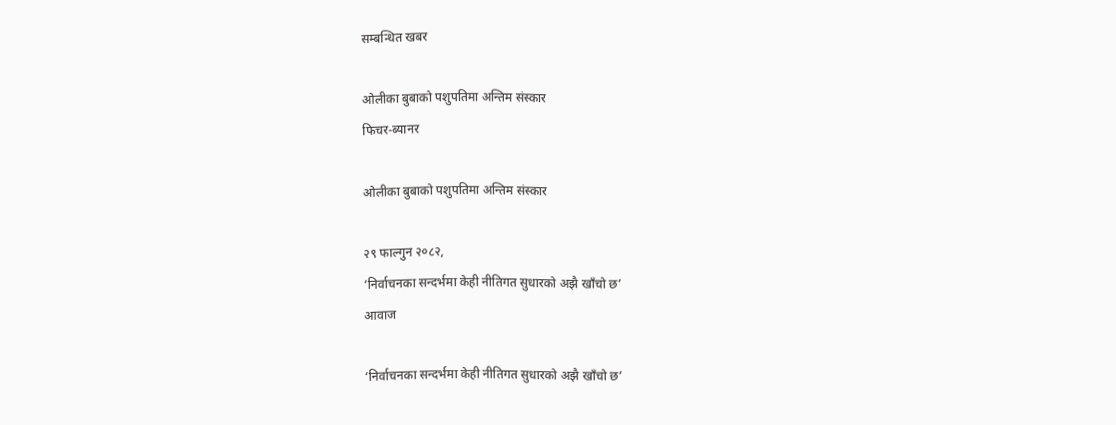सम्बन्धित खबर

ओलीका बुबाको पशुपतिमा अन्तिम संस्कार
फिचर-ब्यानर

ओलीका बुबाको पशुपतिमा अन्तिम संस्कार

२९ फाल्गुन २०८२,
‘निर्वाचनका सन्दर्भमा केही नीतिगत सुधारको अझै खाँचो छ’
आवाज

‘निर्वाचनका सन्दर्भमा केही नीतिगत सुधारको अझै खाँचो छ’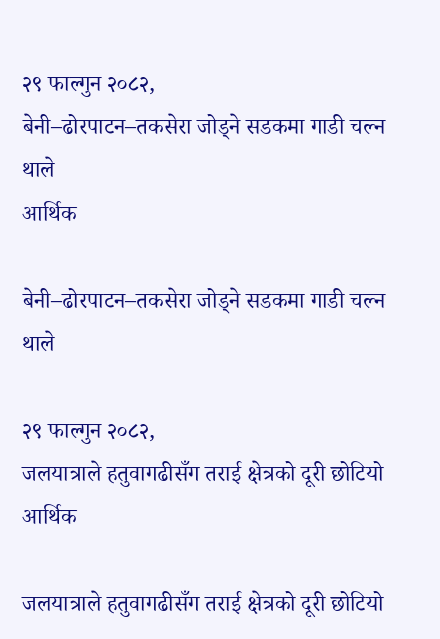२९ फाल्गुन २०८२,
बेनी–ढोरपाटन–तकसेरा जोड्ने सडकमा गाडी चल्न थाले
आर्थिक

बेनी–ढोरपाटन–तकसेरा जोड्ने सडकमा गाडी चल्न थाले

२९ फाल्गुन २०८२,
जलयात्राले हतुवागढीसँग तराई क्षेत्रको दूरी छोटियो
आर्थिक

जलयात्राले हतुवागढीसँग तराई क्षेत्रको दूरी छोटियो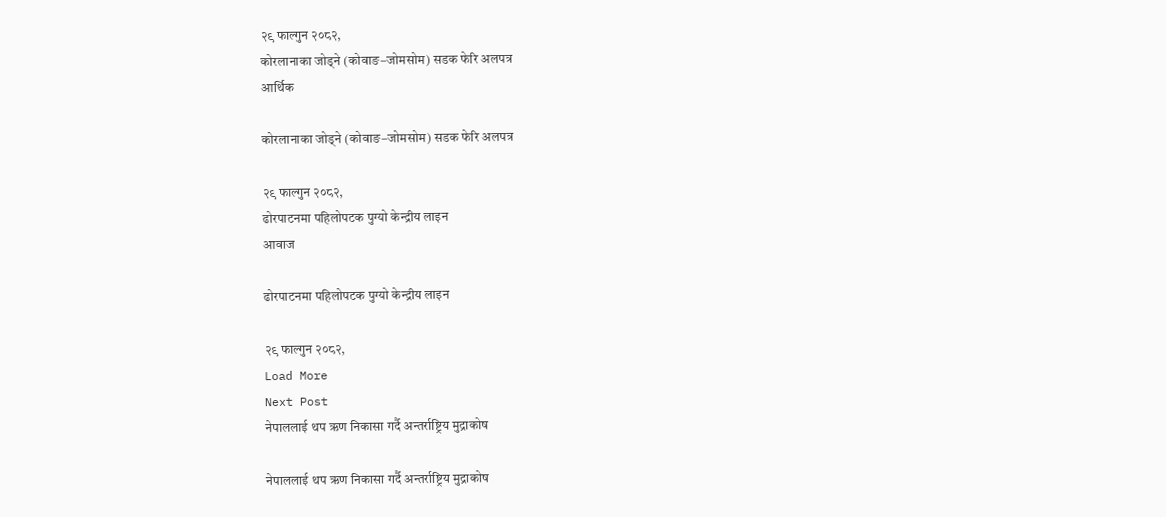२९ फाल्गुन २०८२,
कोरलानाका जोड्ने (कोवाङ–जोमसोम) सडक फेरि अलपत्र
आर्थिक

कोरलानाका जोड्ने (कोवाङ–जोमसोम) सडक फेरि अलपत्र

२९ फाल्गुन २०८२,
ढोरपाटनमा पहिलोपटक पुग्यो केन्द्रीय लाइन
आवाज

ढोरपाटनमा पहिलोपटक पुग्यो केन्द्रीय लाइन

२९ फाल्गुन २०८२,
Load More
Next Post
नेपाललाई थप ऋण निकासा गर्दै अन्तर्राष्ट्रिय मुद्राकोष

नेपाललाई थप ऋण निकासा गर्दै अन्तर्राष्ट्रिय मुद्राकोष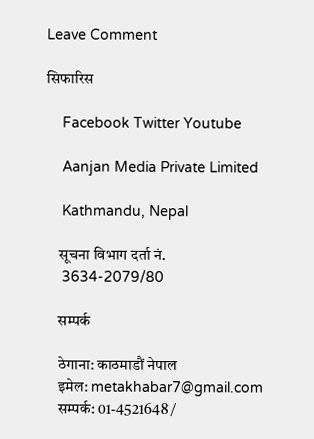Leave Comment

सिफारिस

    Facebook Twitter Youtube

    Aanjan Media Private Limited

    Kathmandu, Nepal

    सूचना विभाग दर्ता नं.
    3634-2079/80

    सम्पर्क

    ठेगाना: काठमाडौं नेपाल
    इमेल: metakhabar7@gmail.com
    सम्पर्क: 01-4521648 /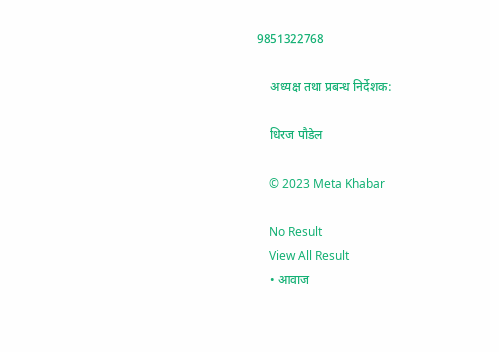9851322768

    अध्यक्ष तथा प्रबन्ध निर्देशक:

    धिरज पौडेल

    © 2023 Meta Khabar

    No Result
    View All Result
    • आवाज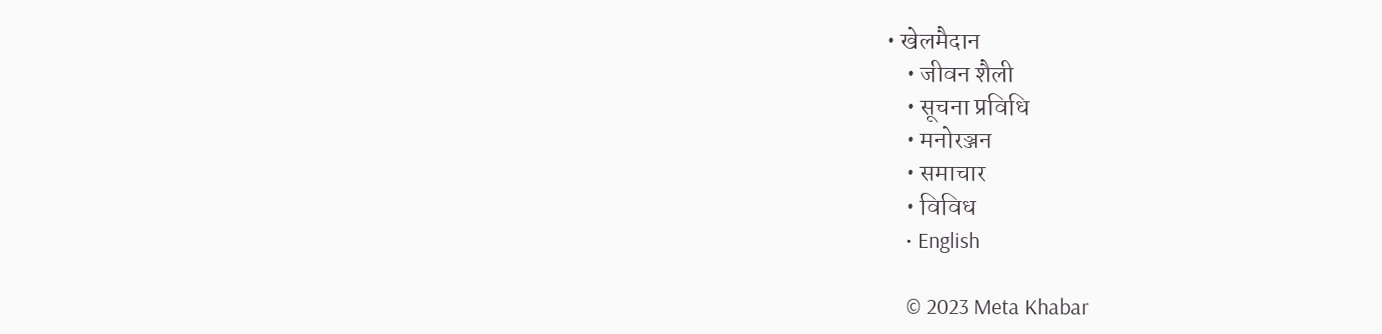• खेलमैदान
    • जीवन शैली
    • सूचना प्रविधि
    • मनोरञ्जन
    • समाचार
    • विविध
    • English

    © 2023 Meta Khabar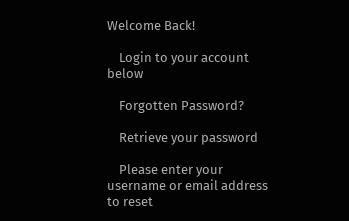Welcome Back!

    Login to your account below

    Forgotten Password?

    Retrieve your password

    Please enter your username or email address to reset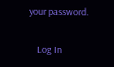your password.

    Log In